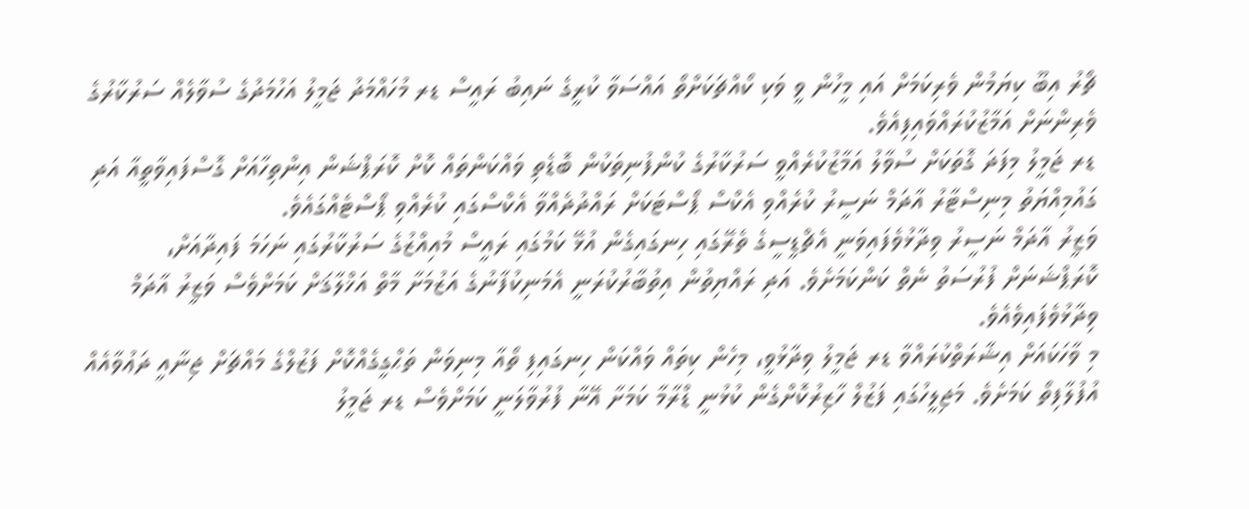ޗޯރު އިބޫ ކިޔަމުން ވެރިކަމަށް އައި މީހުން ވީ ވަކި ކޯއްޗަކަށްތޯ އައްސަވާ ކުރީގެ ނައިބު ރައީސް ޑރ މުހައްމަދު ޖަމީލު އަހުމަދުގެ ސުވާލެއް ސަރުކާރުގެ ވެރިންނަށް އަމާޒުކުރައްވައިފިއެވެ.
ޑރ ޖަމީލު މިފަދަ ގޮތަކަށް ސުވާލު އަމާޒުކުރެއްވީ ސަރުކާރުގެ ކުންފުނިތަކުން ބޮޑެތި ވައްކަންތައް ކޮށް ކޮރަޕްޝަން އިންތިހާއަށް ގޮސްފައިވާތީއާ އަދި ގައުމިއްޔަތު މިނިސްޓާރު އާދަމް ނަސީރު ކުރެއްވި އެކްސް ޕޯސްޓަކަށް ރައްދުދެއްވާ އެކްސްގައި ކުރެއްވި ޕޯސްޓެއްގައެވެ.
ވަޒީރު އާދަމް ނަސީރު ވިދާޅުވެފައިވަނީ އެޗްޑީސީގެ ތެރޭގައި ހިނގައިގެން އުޅޭ ކަމުގައި ރައީސް މުއިއްޒުގެ ސަރުކާރުގައި ނަހަމަ ފައިދާއަށް، ކޮރަޕްޝަނަށް ފުރުސަތު ނެތް ކަންކަމަށެވެ. އަދި ރައްޔިތުން އިތުބާރުކުރަނީ އެމަނިކުފާނުގެ އަޒުމަށާ މާތް އަޚްލާޤަށް ކަމަށްވެސް ވަޒީރު އާދަމް ވިދާޅުވެފައިވެއެވެ.
މި ވާހަކައަށް އިޝާރަތްކުރައްވާ ޑރ ޖަމީލު ވިދާޅުވީ، މިހެން ކިތައް ވައްކަން ހިނގައިފި ތޯއާ މިނިވަން ތަޙްގީގެއްކޮށް ފަޒުލްގެ މައްޗަށް ޖިނާއީ ދަޢުވާއެއް އުފުލާފިތޯ ކަމަށެވެ. މަޖިލީހުގައި ފަޒުލް ހާޒިރުކޮށްގެން ކުޅުނީ ޑްރާމާ ކަމަށާ އޭނާ ފުރުވާލަނީ ކަމަށްވެސް ޑރ ޖަމީލު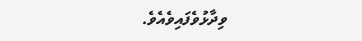ވިދާޅުވެފައިވެއެވެ.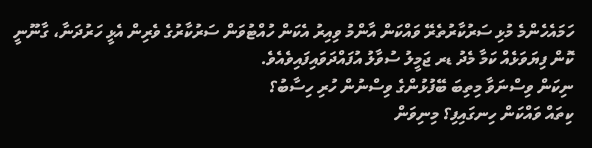ހަމައެހެންމެ މުޅި ސަރުކާރުތެރޭ ވައްކަން އާންމު ވިއިރު އެކަން ހުއްޓުވަން ސަރުކާރުގެ ވެރިން އެޅީ ހަރުދަނާ، ގާނޫނީ ކޮން ފިޔަވަޅެއް ކަމާ މެދު ޑރ ޖަމީލު ސުވާލު އުފައްދަވައިފައިވެއެވެ.
ނިކަން ވިސްނަވާ މިތިބަ ބޭފުޅުންގެ ވިސްނުން ހުރި ހިސާބު؟
ކިތައް ވައްކަން ހިނގައިފި؟ މިނިވަން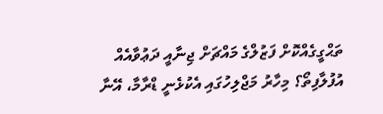ތަޙްގީގެއްކޮށް ފަޒުލްގެ މައްޗަށް ޖިނާއީ ދަޢުވާއެއް އުފުލާފިތޯ؟ މިހާރު މަޖްލިހުގައި އެކުޅެނީ ޑްރާމާ، އޭނާ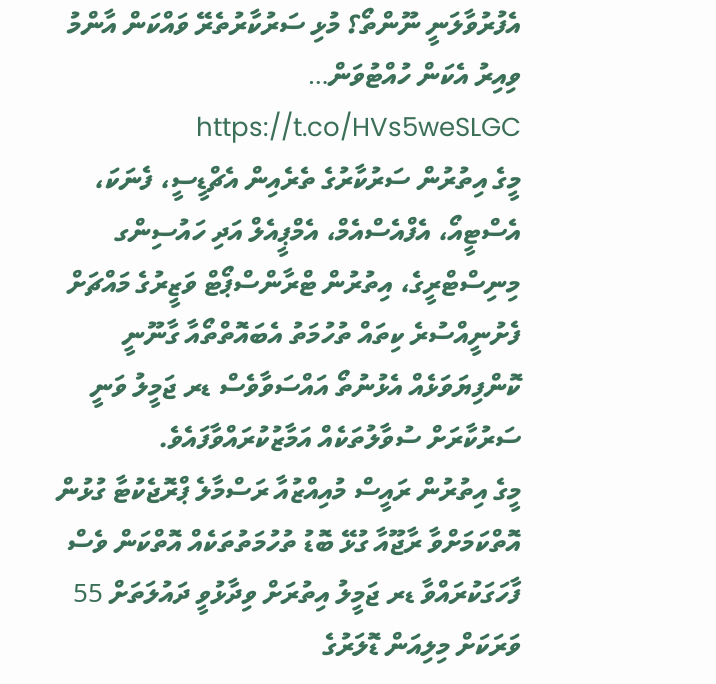އެފުރުވާލަނީ ނޫންތޯ؟ މުޅި ސަރުކާރުތެރޭ ވައްކަން އާންމު ވިއިރު އެކަން ހުއްޓުވަން… https://t.co/HVs5weSLGC
މީގެ އިތުރުން ސަރުކާރުގެ ތެރެއިން އެޗްޑީސީ، ފެނަކަ، އެސްޓީއޯ، އެފްއެސްއެމް، އެމްޕީއެލް އަދި ހައުސިންގ މިނިސްޓްރީގެ، އިތުރުން ޓްރާންސްޕޯޓް ވަޒީރުގެ މައްޗަށް ފެށުނީއްސުރެ ކިތައް ތުހުމަތު އެބައޮތްތޯއާ ގާނޫނީ ކޮންފިޔަވަޅެއް އެޅުނުތޯ އައްސަވާވެސް ޑރ ޖަމީލު ވަނީ ސަރުކާރަށް ސުވާލުތަކެއް އަމާޒުކުރައްވާފައެވެ.
މީގެ އިތުރުން ރައީސް މުއިއްޒުއާ ރަސްމާލެ ޕްރޮޖެކުޓާ ގުޅުން އޮތްކަމަށްވާ ރާޖޫއާ ގުޅޭ ބޮޑު ތުހުމަތުތަކެއް އޮތްކަން ވެސް ފާހަގަކުރައްވާ ޑރ ޖަމީލު އިތުރަށް ވިދާޅުވީ ދައުލަތަށް 55 ވަރަކަށް މިލިއަން ޑޮލަރުގެ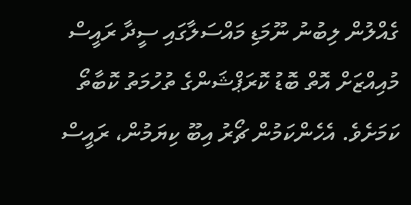ގެއްލުން ލިބުނު ނޫމަޑި މައްސަލާގައި ސީދާ ރައީސް މުއިއްޒަށް އޮތް ބޮޑު ކޮރަޕްޝަންގެ ތުހުމަތު ކޮބާތޯ ކަމަށެވެ. އެހެންކަމުން ޗޯރު އިބޫ ކިޔަމުން، ރައީސް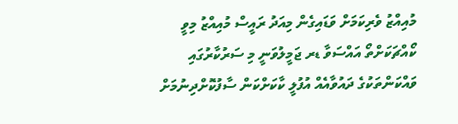މުއިއްޒު ވެރިކަމަށް ވަޑައިގެން މިއަދު ރައީސް މުއިއްޒު މިވީ ކޯއްޗަކަށްތޯ އައްސަވާ ޑރ ޖަމީލުވަނީ މި ސަރުކާރުގައި ވައްކަންތަކުގެ ދައުވާއެއް އުފުލީ ކާކަށްކަން ސާފުކޮށްދިނުމަށް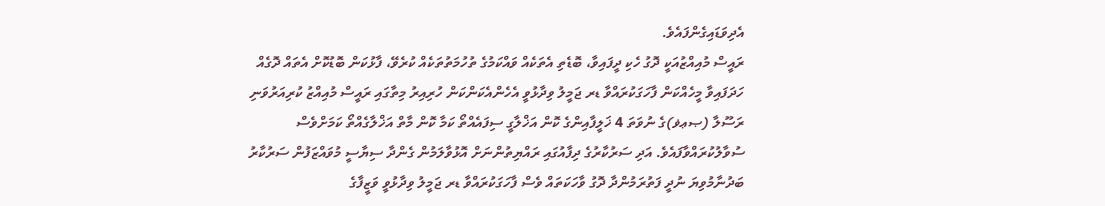އެދިވަޑައިގެންފައެވެ.
ރައީސް މުއިއްޒުއަކީ ދޮގު ހެކި ދީފައިވާ، ބޮޑެތި އެތަކެއް ވައްކަމުގެ ތުހުމަތުތަކެއް ކުރެވޭ، ފާޅުކަން ބޮޑުކޮށް އެތައް ދޮގެއް ހަދަފައިވާ މީހެއްކަން ފާހަގަކުރައްވާ ޑރ ޖަމީލު ވިދާޅުވީ އެހެންއެކަންކަން ހުރިއިރު މިތާގައި ރައީސް މުއިއްޒު ކުރިއަރުވަނި ރަސޫލާ (ޞޢޥ)ގެ ނުވަތަ 4 ޚަލީފާއިންގެ ކޮން އަޚްލާގީ ސިފައެއްތޯ ކަމާ ކޮން މާތް އަޚްލާގެއްތޯ ކަމަށްވެސް ސުވާލުކުރައްވާފައެވެ. އަދި ސަރުކާރުގެ ދިފާއުގައި ރައްޔިތުންނަށް އޮޅުވާލަމުން ގެންދާ ސިޔާސީ މުވައްޒަފުން ސަރުކާރު ބަދުނާމުވިޔަ ނުދީ ފަތުރަމުންދާ ދޮގު ވާހަކަތައް ވެސް ފާހަގަކުރައްވާ ޑރ ޖަމީލު ވިދާޅުވީ ވަޒީފާގެ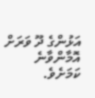އަޅުންގެ ދޫ ވަރަށް އޮމާންވާނެ ކަމަށެވެ.